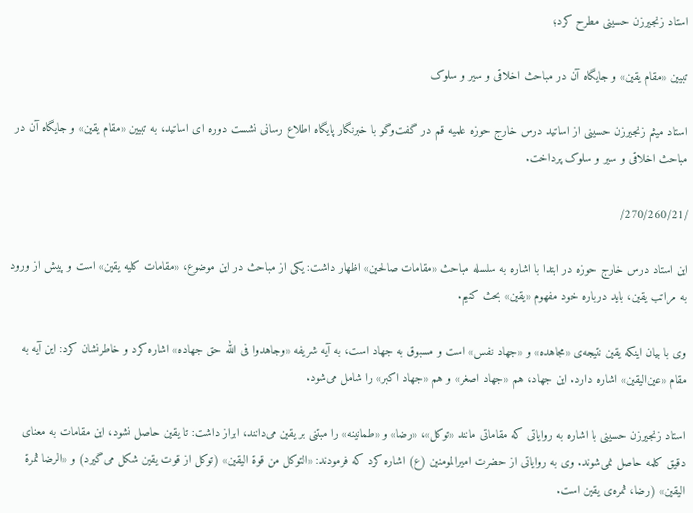استاد زنجیرزن حسینی مطرح کرد؛

تبیین «مقام یقین» و جایگاه آن در مباحث اخلاقی و سیر و سلوک

استاد میثم زنجیرزن حسینی از اساتید درس خارج حوزه علمیه قم در گفت‌وگو با خبرنگار پایگاه اطلاع رسانی نشست دوره ای اساتید، به تبیین «مقام یقین» و جایگاه آن در مباحث اخلاقی و سیر و سلوک پرداخت.

/270/260/21/

این استاد درس خارج حوزه در ابتدا با اشاره به سلسله مباحث «مقامات صالحین» اظهار داشت: یکی از مباحث در این موضوع، «مقامات کلیه یقین» است و پیش از ورود به مراتب یقین، باید درباره خود مفهوم «یقین» بحث کنیم.

وی با بیان اینکه یقین نتیجه‌ی «مجاهده» و «جهاد نفس» است و مسبوق به جهاد است، به آیه شریفه «وجاهدوا فی الله حق جهاده» اشاره کرد و خاطرنشان کرد: این آیه به مقام «عین‌الیقین» اشاره دارد. این جهاد، هم «جهاد اصغر» و هم «جهاد اکبر» را شامل می‌شود.

استاد زنجیرزن حسینی با اشاره به روایاتی که مقاماتی مانند «توکل»، «رضا» و «طمانینه» را مبتنی بر یقین می‌دانند، ابراز داشت: تا یقین حاصل نشود، این مقامات به معنای دقیق کلمه حاصل نمی‌شوند. وی به روایاتی از حضرت امیرالمومنین (ع) اشاره کرد که فرمودند: «التوکل من قوة الیقین» (توکل از قوت یقین شکل می‌گیرد) و «الرضا ثمرة الیقین» (رضا، ثمره‌ی یقین است.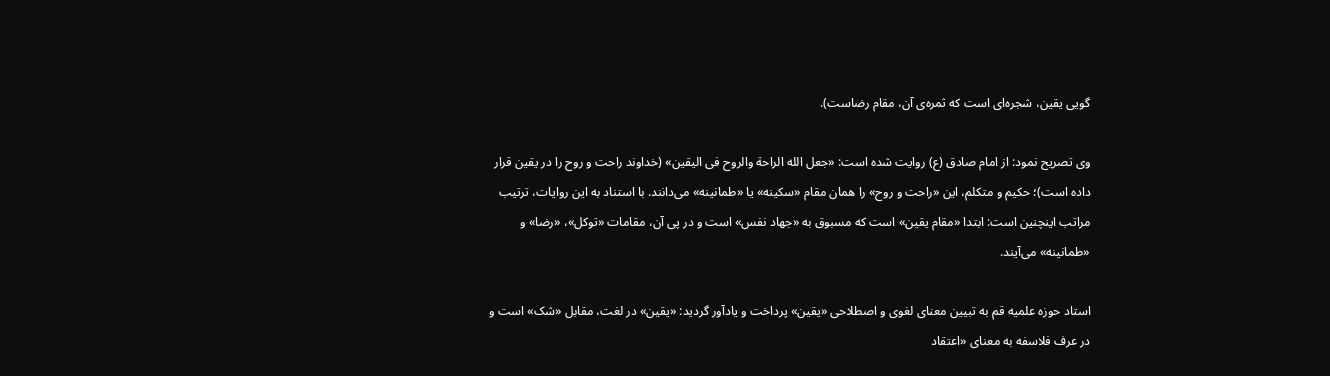گویی یقین، شجره‌ای است که ثمره‌ی آن، مقام رضاست).

وی تصریح نمود: از امام صادق (ع) روایت شده است: «جعل الله الراحة والروح فی الیقین» (خداوند راحت و روح را در یقین قرار داده است)؛ حکیم و متکلم، این «راحت و روح» را همان مقام «سکینه» یا «طمانینه» می‌دانند. با استناد به این روایات، ترتیب مراتب اینچنین است: ابتدا «مقام یقین» است که مسبوق به «جهاد نفس» است و در پی آن، مقامات «توکل»، «رضا» و «طمانینه» می‌آیند.

استاد حوزه علمیه قم به تبیین معنای لغوی و اصطلاحی «یقین» پرداخت و یادآور گردید: «یقین» در لغت، مقابل «شک» است و در عرف فلاسفه به معنای «اعتقاد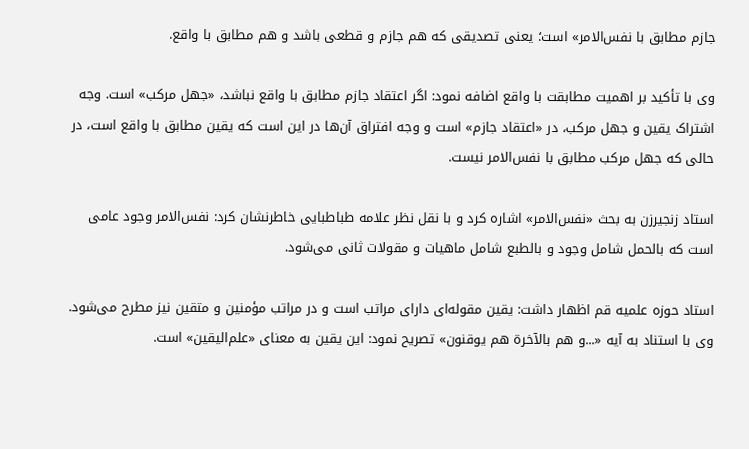جازم مطابق با نفس‌الامر» است؛ یعنی تصدیقی که هم جازم و قطعی باشد و هم مطابق با واقع.

وی با تأکید بر اهمیت مطابقت با واقع اضافه نمود: اگر اعتقاد جازم مطابق با واقع نباشد، «جهل مرکب» است. وجه اشتراک یقین و جهل مرکب، در «اعتقاد جازم» است و وجه افتراق آن‌ها در این است که یقین مطابق با واقع است، در حالی که جهل مرکب مطابق با نفس‌الامر نیست.

استاد زنجیرزن به بحث «نفس‌الامر» اشاره کرد و با نقل نظر علامه طباطبایی خاطرنشان کرد: نفس‌الامر وجود عامی است که بالحمل شامل وجود و بالطبع شامل ماهیات و مقولات ثانی می‌شود.

استاد حوزه علمیه قم اظهار داشت: یقین مقوله‌ای دارای مراتب است و در مراتب مؤمنین و متقین نیز مطرح می‌شود. وی با استناد به آیه «...و هم بالآخرة هم یوقنون» تصریح نمود: این یقین به معنای «علم‌الیقین» است.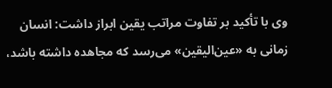وی با تأکید بر تفاوت مراتب یقین ابراز داشت: انسان زمانی به «عین‌الیقین» می‌رسد که مجاهده داشته باشد،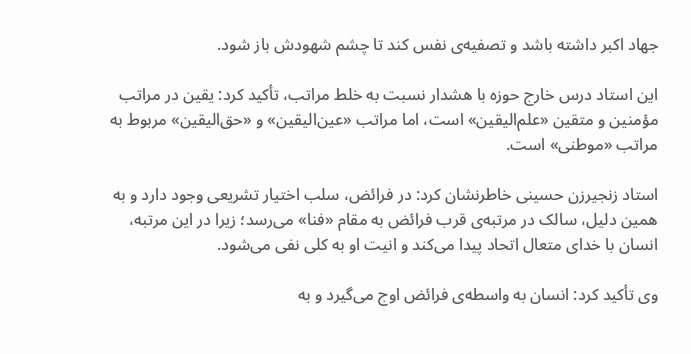جهاد اکبر داشته باشد و تصفیه‌ی نفس کند تا چشم شهودش باز شود.

این استاد درس خارج حوزه با هشدار نسبت به خلط مراتب، تأکید کرد: یقین در مراتب مؤمنین و متقین «علم‌الیقین» است، اما مراتب «عین‌الیقین» و «حق‌الیقین» مربوط به مراتب «موطنی» است.

استاد زنجیرزن حسینی خاطرنشان کرد: در فرائض، سلب اختیار تشریعی وجود دارد و به همین دلیل، سالک در مرتبه‌ی قرب فرائض به مقام «فنا» می‌رسد؛ زیرا در این مرتبه، انسان با خدای متعال اتحاد پیدا می‌کند و انیت او به کلی نفی می‌شود.

وی تأکید کرد: انسان به واسطه‌ی فرائض اوج می‌گیرد و به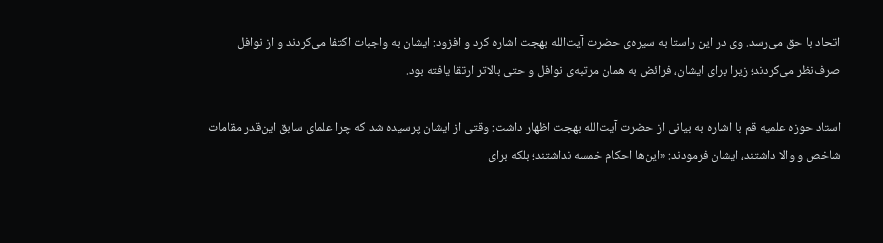اتحاد با حق می‌رسد. وی در این راستا به سیره‌ی حضرت آیت‌الله بهجت اشاره کرد و افزود: ایشان به واجبات اکتفا می‌کردند و از نوافل صرف‌نظر می‌کردند؛ زیرا برای ایشان، فرائض به همان مرتبه‌ی نوافل و حتی بالاتر ارتقا یافته بود.

استاد حوزه علمیه قم با اشاره به بیانی از حضرت آیت‌الله بهجت اظهار داشت: وقتی از ایشان پرسیده شد که چرا علمای سابق این‌قدر مقامات شاخص و والا داشتند، ایشان فرمودند: «این‌ها احکام خمسه نداشتند؛ بلکه برای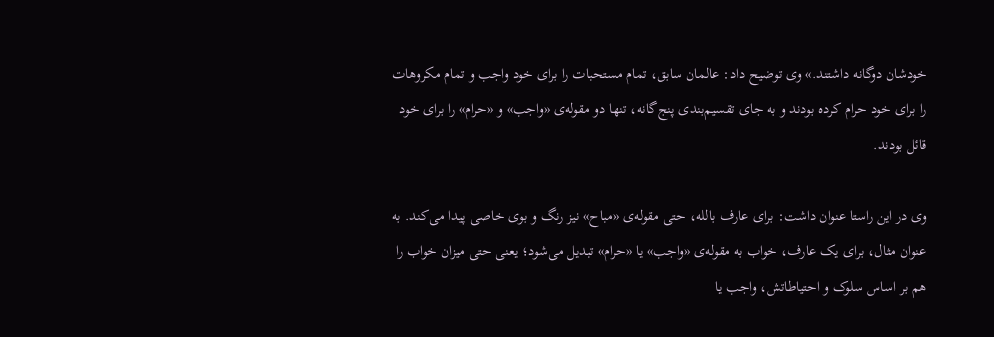خودشان دوگانه داشتند.» وی توضیح داد: عالمان سابق، تمام مستحبات را برای خود واجب و تمام مکروهات را برای خود حرام کرده بودند و به جای تقسیم‌بندی پنج‌گانه، تنها دو مقوله‌ی «واجب» و «حرام» را برای خود قائل بودند.

وی در این راستا عنوان داشت: برای عارف بالله، حتی مقوله‌ی «مباح» نیز رنگ و بوی خاصی پیدا می‌کند. به عنوان مثال، برای یک عارف، خواب به مقوله‌ی «واجب» یا «حرام» تبدیل می‌شود؛ یعنی حتی میزان خواب را هم بر اساس سلوک و احتیاطاتش، واجب یا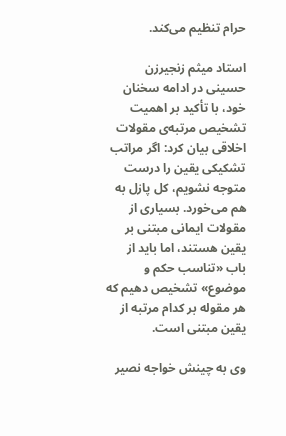حرام تنظیم می‌کند.

استاد میثم زنجیرزن حسینی در ادامه سخنان خود، با تأکید بر اهمیت تشخیص مرتبه‌ی مقولات اخلاقی بیان کرد: اگر مراتب تشکیکی یقین را درست متوجه نشویم، کل پازل به هم می‌خورد. بسیاری از مقولات ایمانی مبتنی بر یقین هستند، اما باید از باب «تناسب حکم و موضوع» تشخیص دهیم که هر مقوله بر کدام مرتبه از یقین مبتنی است.

وی به چینش خواجه نصیر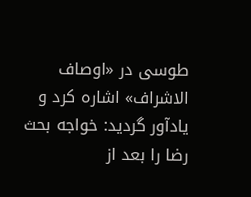طوسی در «اوصاف الاشراف» اشاره کرد و یادآور گردید: خواجه بحث رضا را بعد از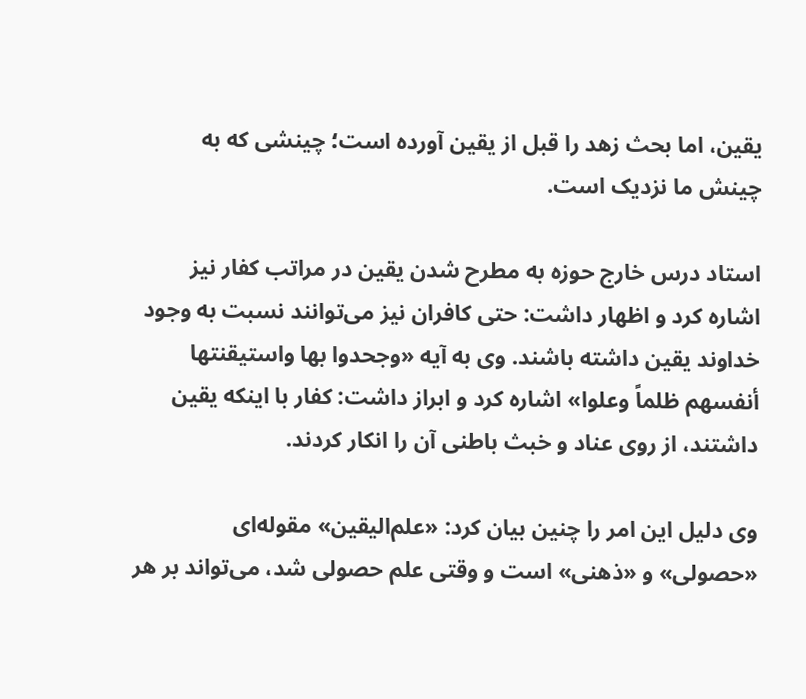یقین، اما بحث زهد را قبل از یقین آورده است؛ چینشی که به چینش ما نزدیک است.

استاد درس خارج حوزه به مطرح شدن یقین در مراتب کفار نیز اشاره کرد و اظهار داشت: حتی کافران نیز می‌توانند نسبت به وجود خداوند یقین داشته باشند. وی به آیه «وجحدوا بها واستیقنتها أنفسهم ظلماً وعلوا» اشاره کرد و ابراز داشت: کفار با اینکه یقین داشتند، از روی عناد و خبث باطنی آن را انکار کردند.

وی دلیل این امر را چنین بیان کرد: «علم‌الیقین» مقوله‌ای «حصولی» و «ذهنی» است و وقتی علم حصولی شد، می‌تواند بر هر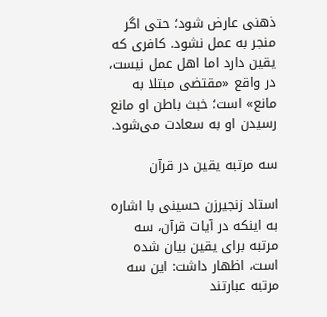ذهنی عارض شود؛ حتی اگر منجر به عمل نشود. کافری که یقین دارد اما اهل عمل نیست، در واقع «مقتضی مبتلا به مانع» است؛ خبث باطن او مانع رسیدن او به سعادت می‌شود.

سه مرتبه یقین در قرآن

استاد زنجیرزن حسینی با اشاره به اینکه در آیات قرآن، سه مرتبه برای یقین بیان شده است، اظهار داشت: این سه مرتبه عبارتند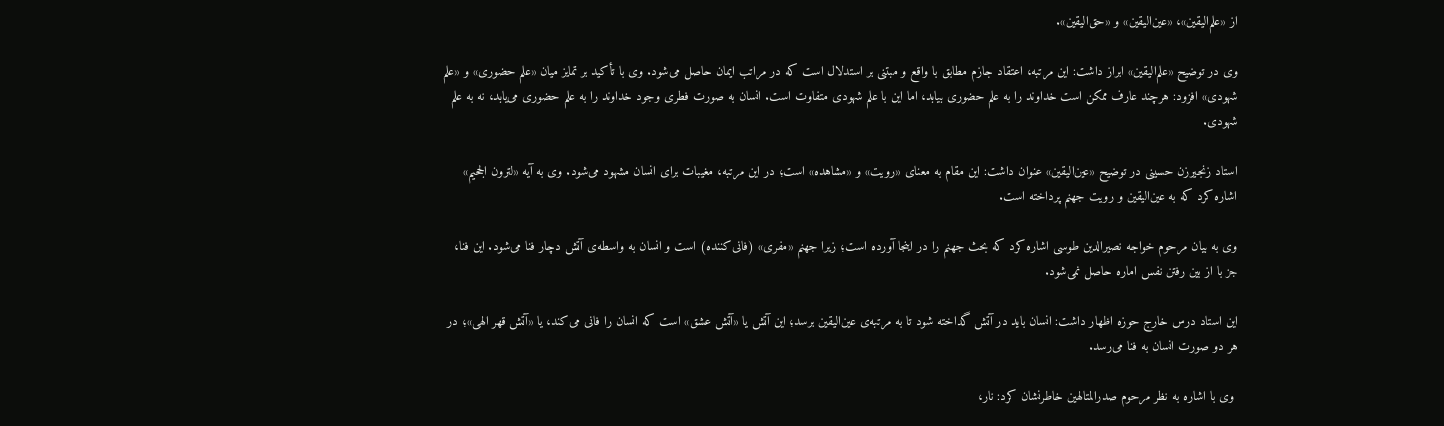از «علم‌الیقین»، «عین‌الیقین» و «حق‌الیقین».

وی در توضیح «علم‌الیقین» ابراز داشت: این مرتبه، اعتقاد جازم مطابق با واقع و مبتنی بر استدلال است که در مراتب ایمان حاصل می‌شود. وی با تأکید بر تمایز میان «علم حضوری» و «علم شهودی» افزود: هرچند عارف ممکن است خداوند را به علم حضوری بیابد، اما این با علم شهودی متفاوت است. انسان به صورت فطری وجود خداوند را به علم حضوری می‌یابد، نه به علم شهودی.

استاد زنجیرزن حسینی در توضیح «عین‌الیقین» عنوان داشت: این مقام به معنای «رویت» و «مشاهده» است؛ در این مرتبه، مغیبات برای انسان مشهود می‌شود. وی به آیه «لترون الجحیم» اشاره کرد که به عین‌الیقین و رویت جهنم پرداخته است.

وی به بیان مرحوم خواجه نصیرالدین طوسی اشاره کرد که بحث جهنم را در اینجا آورده است؛ زیرا جهنم «مفری» (فانی‌کننده) است و انسان به واسطه‌ی آتش دچار فنا می‌شود. این فنا، جز با از بین رفتن نفس اماره حاصل نمی‌شود.

این استاد درس خارج حوزه اظهار داشت: انسان باید در آتش گداخته شود تا به مرتبه‌ی عین‌الیقین برسد؛ این آتش یا «آتش عشق» است که انسان را فانی می‌کند، یا «آتش قهر الهی»؛ در هر دو صورت انسان به فنا می‌رسد.

 وی با اشاره به نظر مرحوم صدرالمتالهین خاطرنشان کرد: نار،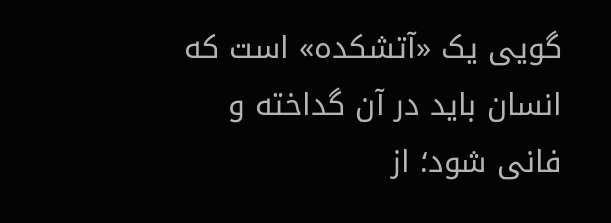گویی یک «آتشکده» است که انسان باید در آن گداخته و فانی شود؛ از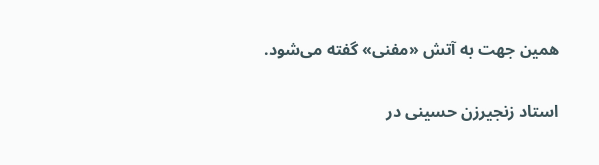همین جهت به آتش «مفنی» گفته می‌شود.

استاد زنجیرزن حسینی در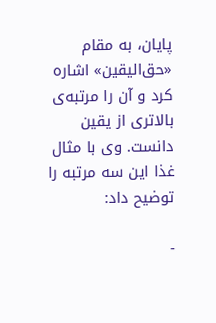پایان، به مقام «حق‌الیقین» اشاره کرد و آن را مرتبه‌ی بالاتری از یقین دانست. وی با مثال غذا این سه مرتبه را توضیح داد:

-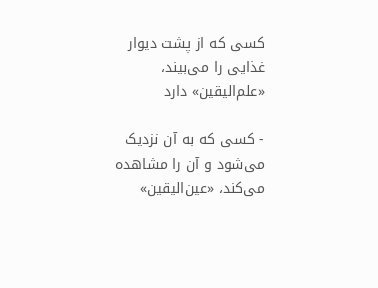کسی که از پشت دیوار غذایی را می‌بیند، «علم‌الیقین» دارد

- کسی که به آن نزدیک می‌شود و آن را مشاهده می‌کند، «عین‌الیقین»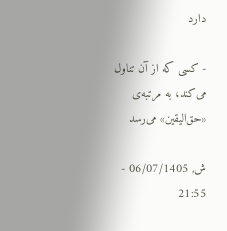دارد

- کسی که از آن تناول می‌کند، به مرتبه‌ی «حق‌الیقین» می‌رسد

ش, 06/07/1405 - 21:55